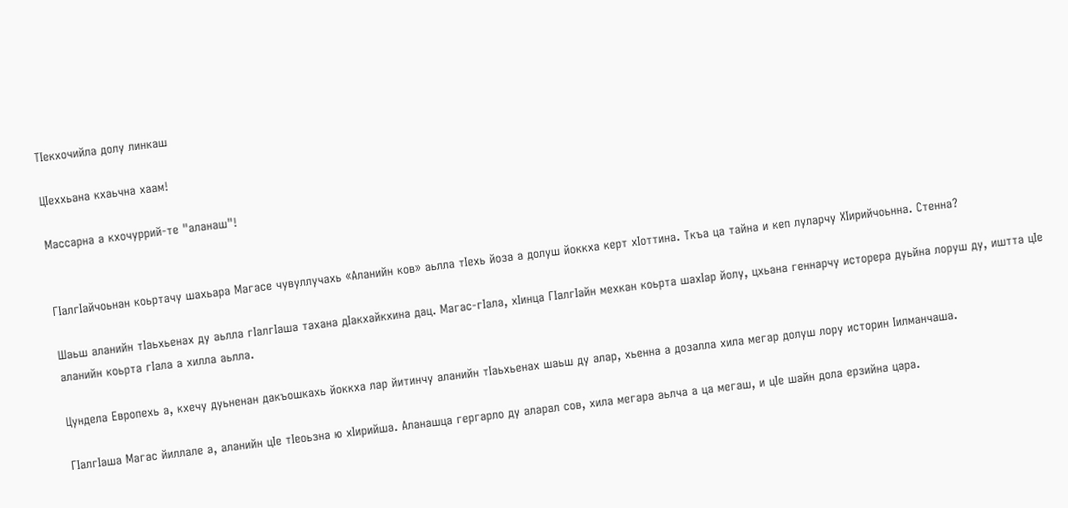ТIекхочийла долу линкаш

ЦIеххьана кхаьчна хаам!

Массарна а кхочуррий-те "аланаш"!


ГIалгIайчоьнан коьртачу шахьара Магасе чувуллучахь «Аланийн ков» аьлла тIехь йоза а долуш йоккха керт хIоттина. Ткъа ца тайна и кеп луларчу ХIирийчоьнна. Стенна?

Шаьш аланийн тIаьхьенах ду аьлла гIалгIаша тахана дIакхайкхина дац. Магас-гIала, хIинца ГIалгIайн мехкан коьрта шахIар йолу, цхьана геннарчу исторера дуьйна лоруш ду, иштта цIе аланийн коьрта гIала а хилла аьлла.

Цундела Европехь а, кхечу дуьненан дакъошкахь йоккха лар йитинчу аланийн тIаьхьенах шаьш ду алар, хьенна а дозалла хила мегар долуш лору историн Iилманчаша.

ГIалгIаша Магас йиллале а, аланийн цIе тIеоьзна ю хIирийша. Аланашца гергарло ду аларал сов, хила мегара аьлча а ца мегаш, и цIе шайн дола ерзийна цара.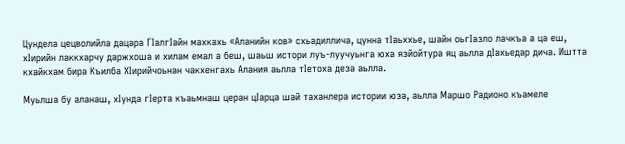Цундела цецволийла дацара ГIалгIайн махкахь «Аланийн ков» схьадиллича, цунна тIаьххье, шайн оьгIазло лачкъа а ца еш, хIирийн лаккхарчу даржхоша и хилам емал а беш, шаьш истори луъ-луучуьнга юха язйойтура яц аьлла дIахьедар дича. Иштта кхайкхам бира Къилба ХIирийчоьнан чакхенгахь Алания аьлла тIетоха деза аьлла.

Муьлша бу аланаш, хIунда гIерта къаьмнаш церан цIарца шай таханлера истории юза, аьлла Маршо Радионо къамеле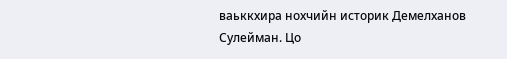ваьккхира нохчийн историк Демелханов Сулейман. Цо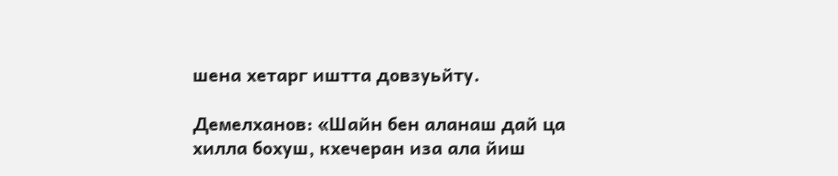шена хетарг иштта довзуьйту.

Демелханов: «Шайн бен аланаш дай ца хилла бохуш, кхечеран иза ала йиш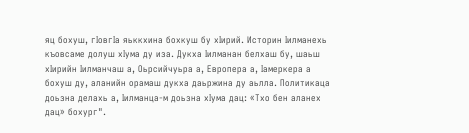яц бохуш, гIовгIа яьккхина бохкуш бу хIирий. Историн Iилманехь къовсаме долуш хIума ду иза. Дукха Iилманан белхаш бу, шаьш хIирийн Iилманчаш а, Оьрсийчуьра а, Европера а, Iамеркера а бохуш ду, аланийн орамаш дукха даьржина ду аьлла. Политикаца доьзна делахь а, Iилманца-м доьзна хIума дац: «Тхо бен аланех дац» бохург".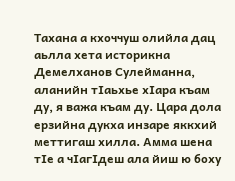Тахана а кхоччуш олийла дац аьлла хета историкна Демелханов Сулейманна, аланийн тIаьхье хIара къам ду, я важа къам ду. Цара дола ерзийна дукха инзаре яккхий меттигаш хилла. Амма шена тIе а чIагIдеш ала йиш ю боху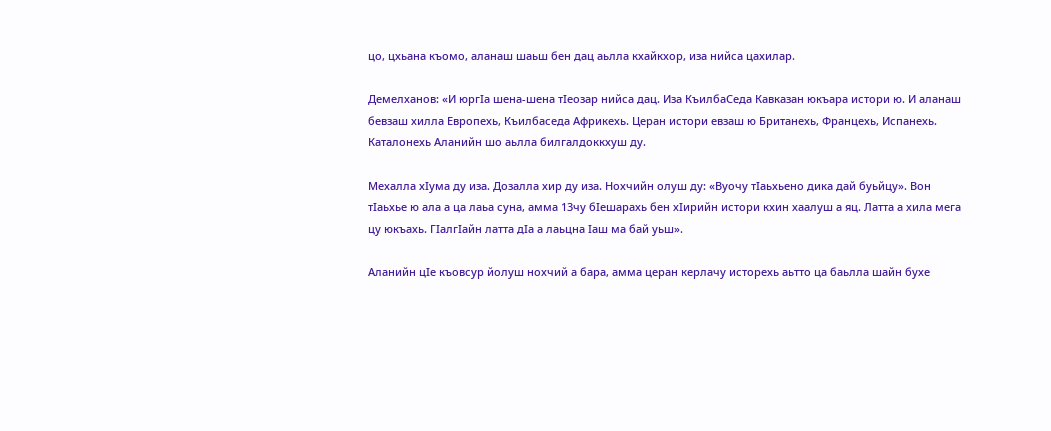цо, цхьана къомо, аланаш шаьш бен дац аьлла кхайкхор, иза нийса цахилар.

Демелханов: «И юргIа шена-шена тIеозар нийса дац. Иза КъилбаСеда Кавказан юкъара истори ю. И аланаш бевзаш хилла Европехь, Къилбаседа Африкехь. Церан истори евзаш ю Британехь, Францехь, Испанехь. Каталонехь Аланийн шо аьлла билгалдоккхуш ду.

Мехалла хIума ду иза. Дозалла хир ду иза. Нохчийн олуш ду: «Вуочу тIаьхьено дика дай буьйцу». Вон тIаьхье ю ала а ца лаьа суна, амма 13чу бIешарахь бен хIирийн истори кхин хаалуш а яц. Латта а хила мега цу юкъахь. ГIалгIайн латта дIа а лаьцна Iаш ма бай уьш».

Аланийн цIе къовсур йолуш нохчий а бара, амма церан керлачу исторехь аьтто ца баьлла шайн бухе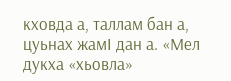кховда а, таллам бан а, цуьнах жамI дан а. «Мел дукха «хьовла»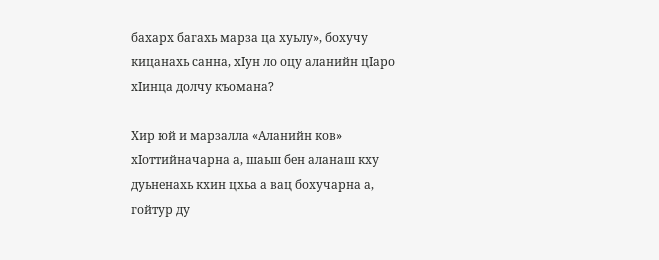бахарх багахь марза ца хуьлу», бохучу кицанахь санна, хIун ло оцу аланийн цIаро хIинца долчу къомана?

Хир юй и марзалла «Аланийн ков» хIоттийначарна а, шаьш бен аланаш кху дуьненахь кхин цхьа а вац бохучарна а, гойтур ду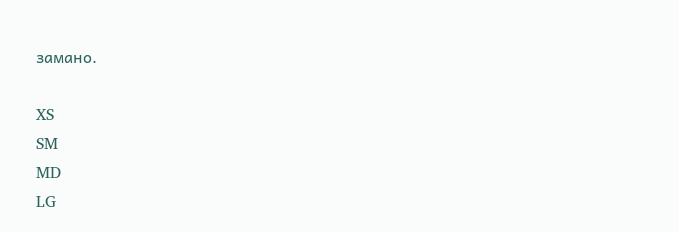замано.

XS
SM
MD
LG